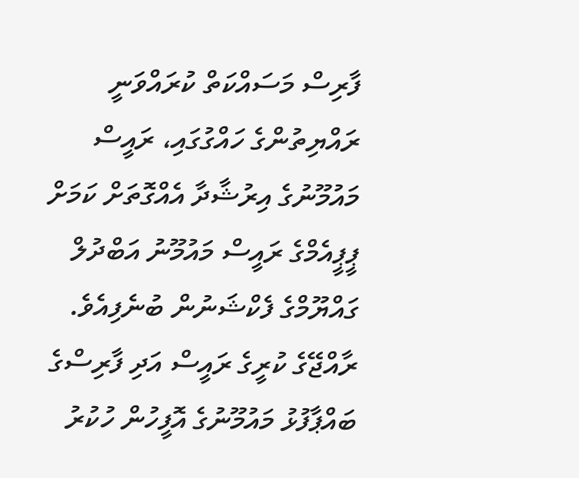ފާރިސް މަސައްކަތް ކުރައްވަނީ ރައްޔިތުންގެ ހައްގުގައި، ރައީސް މައުމޫނުގެ އިރުޝާދާ އެއްގޮތަށް ކަމަށް ޕީޕީއެމްގެ ރައީސް މައުމޫނު އަބްދުލް ގައްޔޫމްގެ ފެކްޝަނުން ބުނެފިއެވެ.
ރާއްޖޭގެ ކުރީގެ ރައީސް އަދި ފާރިސްގެ ބައްޕާފުޅު މައުމޫނުގެ އޮފީހުން ހުކުރު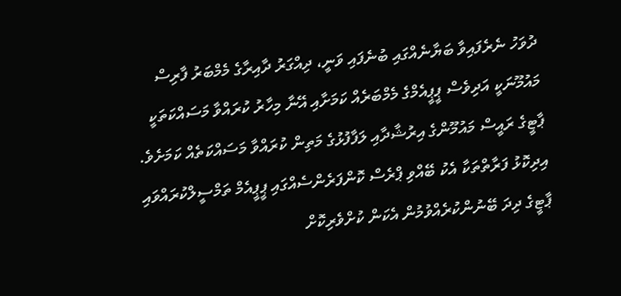ދުވަހު ނެރެފައިވާ ބަޔާނެއްގައި ބުނެފައި ވަނީ، ދިއްގަރު ދާއިރާގެ މެމްބަރު ފާރިސް މައުމޫނަކީ އަދިވެސް ޕީޕީއެމްގެ މެމްބަރެއް ކަމަށާއި އޭނާ މިހާރު ކުރައްވާ މަސައްކަތަކީ ޕާޓީގެ ރައީސް މައުމޫންގެ އިރުޝާދާއި ލަފާފުޅުގެ މަތިން ކުރައްވާ މަސައްކަތެއް ކަމަށެވެ.
އިދިކޮޅު ފަރާތްތަކާ އެކު ބޭއްވި ޕްރެސް ކޮންފަރެންސެއްގައި ޕީޕީއެމް ތަމްސީލްކުރައްވައި ޕާޓީގެ ދިދަ ބޭނުންކުރެއްވުމުން އެކަން ކުށްވެރިކޮށް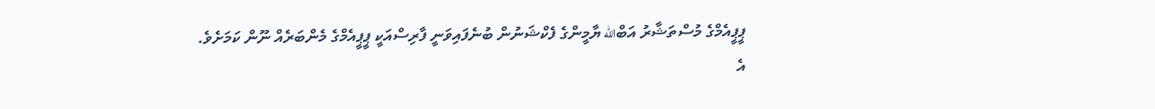ޕީޕީއެމްގެ މުސްތަޝާރު އަބްالله ޔާމީންގެ ފެކްޝަނުން ބުނެފައިވަނީ ފާރިސްއަކީ ޕީޕީއެމްގެ މެންބަރެއް ނޫން ކަމަށެވެ.
އެ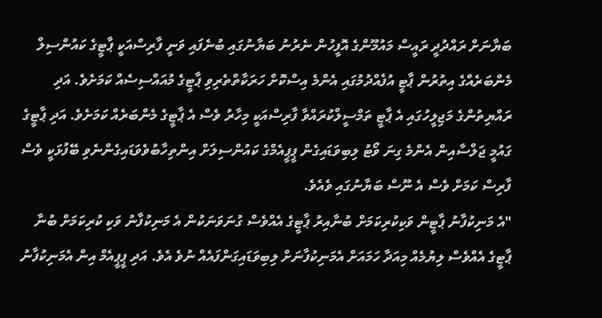ބަޔާނަށް ރައްދުދީ ރައީސް މައުމޫންގެ އޮފީހުން ނެރުނު ބަޔާނުގައި ބުނެފައި ވަނީ ފާރިސްއަކީ ޕާޓީގެ ކައުންސިލް މެންބަރެއްގެ އިތުރުން ޕާޓީ އުފެއްދުމުގައި އެންމެ އިސްކޮށް ހަރަކާތްތެރިވި ޕާޓީގެ މުއައްސިސެއް ކަމަށެވެ. އަދި ރައްޔިތުންގެ މަޖިލީހުގައި އެ ޕާޓީ ތަމްސީލްކުރައްވާ ފާރިސްއަކީ މިހާރު ވެސް އެ ޕާޓީގެ މެންބަރެއް ކަމަށެވެ. އަދި ޕާޓީގެ ގައުމީ ޖަލްސާއިން އެންމެ ގިނަ ވޯޓު ލިބިވަޑައިގެން ޕީޕީއެމްގެ ކައުންސިލަށް އިންތިހާބުވެވަޑައިގެންނެވި ބޭފުޅަކީ ވެސް ފާރިސް ކަމަށް ވެސް އެ ނޫސް ބަޔާނުގައި ވެއެވެ.
"އެ މަނިކުފާނު ޕާޓީން ވަކިކުރިކަމަށް ބުނާއިރު ޕާޓީގެ އެއްވެސް ގުނަވަނަކުން އެ މަނިކުފާނު ވަކި ކުރިކަމަށް ބުނާ ޕާޓީގެ އެއްވެސް ލިޔުމެއް މިއަދާ ހަމައަށް އެމަނިކުފާނަށް ލިބިވަޑައިގަންފައެއް ނުވެ އެވެ. އަދި ޕީޕީއެމް އިން އެމަނިކުފާނު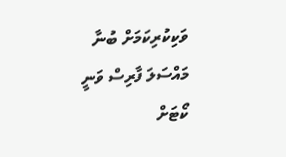ވަކިކުރިކަމަށް ބުނާ މައްސަލަ ފާރިސް ވަނީ ކޯޓަށް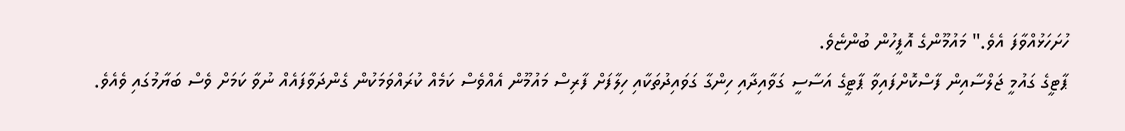ހުށަހަޅުއްވާފަ އެވެ." މައުމޫންގެ އޮފީހުން ބުންޏެވެ.
ޕާޓީގެ ގައުމީ ޖަލްސާއިން ފާސްކޮށްފައިވާ ޕާޓީގެ އަސާސީ ގަވާއިދާއި ހިންގާ ގަވައިދުތަކާއި ހިލާފަށް ފާރިސް މައުމޫން އެއްވެސް ކަމެއް ކުރައްވަމަކުން ގެންދަވާފައެއް ނުވާ ކަމަށް ވެސް ބަޔާމުގައި ވެއެވެ.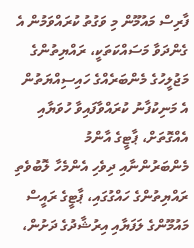ފާރިސް މައުމޫން މި ވަގުތު ކުރައްވަމުން އެ ގެންދަވާ މަސައްކަތަކީ، ރައްޔިތުންގެ މަޖުލީހުގެ މެންބަރެއްގެ ހައިސިއްޔަތުން އެ މަނިކުފާނު ކުރައްވާފައިވާ ހުވަޔާއި އެއްގޮތަށް، ޕާޓީގެ އާންމު މެންބަރުންނާއި ދިވެހި އެންމެހާ ލޮބުވެތި ރައްޔިތުންގެ ހައްގުގައި، ޕާޓީގެ ރައީސް މައުމޫންގެ ލަފަޔާއި އިރުޝާދުގެ ދަށުން،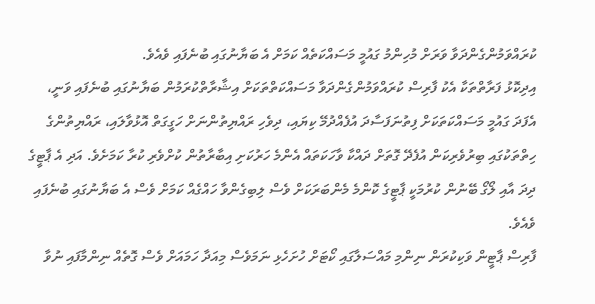ކުރައްވަމުންގެންދަވާ ވަރަށް މުހިންމު ގައުމީ މަސައްކަތެއް ކަމަށް އެ ބަޔާނުގައި ބުނެފައި ވެއެވެ.
އިދިކޮޅު ފަރާތްތަކާ އެކު ފާރިސް ކުރައްވަމުންގެންދަވާ މަސައްކަތްތަކަށް އިޝާރާތްކުރަމުން ބަޔާނުގައި ބުނެފައި ވަނީ، އެފަދަ ގައުމީ މަސައްކަތަކަށް ފިތުނަފަސާދަ އުފެއްދުމޭ ކިޔައި، ދިވެހި ރައްޔިތުންނަށް ހަގީގަތް އޮޅުވާލައި، ރައްޔިތުންގެ ހިތްތަކުގައި ބިރުވެރިކަން އުފެދޭ ގޮތަށް ދައްކާ ވާހަކަތައް އެންމެ ހަރުކަށި އިބާރާތުން ކުށްވެރި ކުރާ ކަމަށެވެ. އަދި އެ ޕާޓީގެ ދިދަ އާއި ލޯގޯ ބޭނުން ކުރުމަކީ ޕާޓީގެ ކޮންމެ މެންބަރަކަށް ވެސް ލިބިގެންވާ ހައްގެއް ކަމަށް ވެސް އެ ބަޔާނުގައި ބުނެފައި ވެއެވެ.
ފާރިސް ޕާޓީން ވަކިކުރަން ނިންމި މައްސަލާގައި ކޯޓަށް ހުށަހެޅި ނަމަވެސް މިއަދާ ހަމައަށް ވެސް ގޮތެއް ނިންމާފައި ނުވާ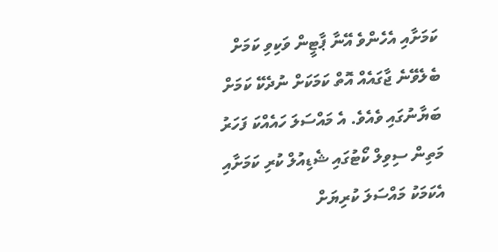ކަމަށާއި އެހެންވެ އޭނާ ޕާޓީން ވަކިވި ކަމަށް ބެލެވޭނެ ޖާގައެއް އޮތް ކަމަކަށް ނުދެކޭ ކަމަށް ބަޔާނުގައި ވެއެވެ. އެ މައްސަލަ ހައެއްކަ ފަހަރު މަތިން ސިވިލް ކޯޓުގައި ޝެޑިއުލް ކުރި ކަމަށާއި އެކަމަކު މައްސަލަ ކުރިޔަށް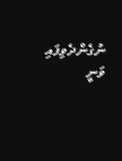ނުގެންދެވިފައި ވަނީ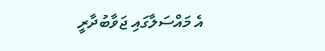އެ މައްސަލާގައި ޖަވާބުދާރީ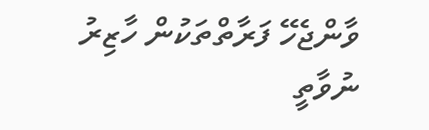ވާންޖެހޭ ފަރާތްތަކުން ހާޒިރު ނުވާތީ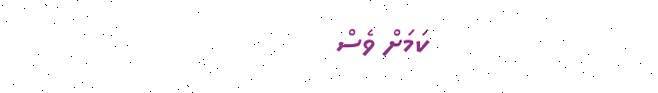ކަމަށް ވެސް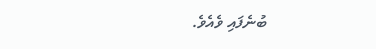ބުނެފައި ވެއެވެ.